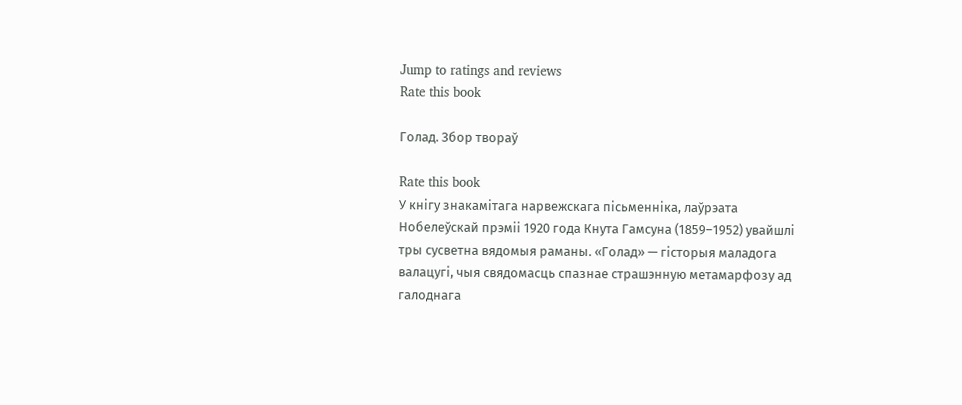Jump to ratings and reviews
Rate this book

Голад. Збор твораў

Rate this book
У кнігу знакамітага нарвежскага пісьменніка, лаўрэата Нобелеўскай прэміі 1920 года Кнута Гамсуна (1859–1952) увайшлі тры сусветна вядомыя раманы. «Голад» — гісторыя маладога валацугі, чыя свядомасць спазнае страшэнную метамарфозу ад галоднага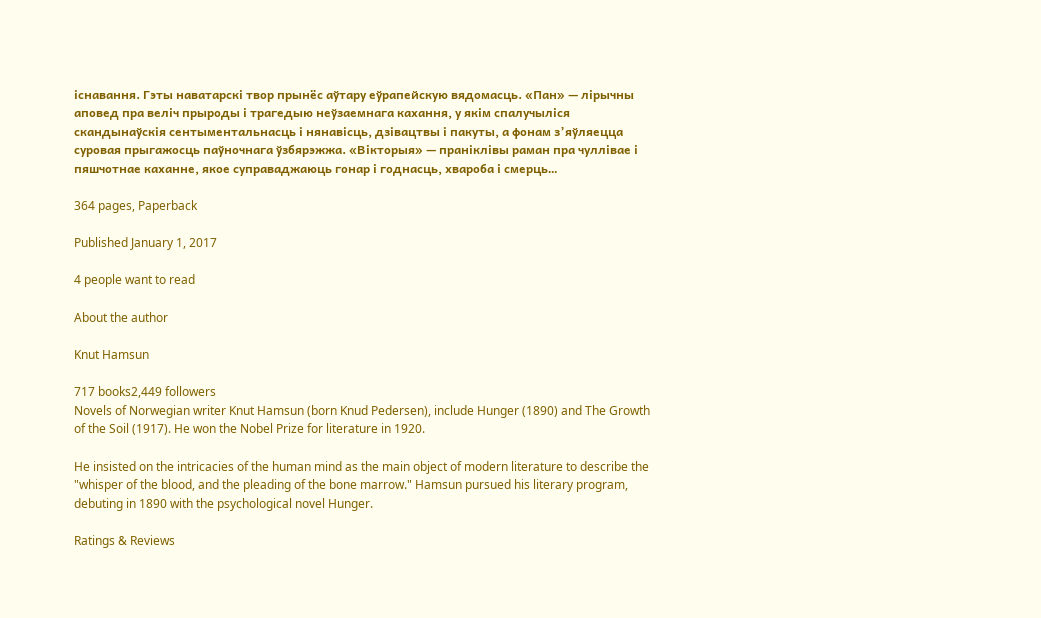існавання. Гэты наватарскі твор прынёс аўтару еўрапейскую вядомасць. «Пан» — лірычны аповед пра веліч прыроды і трагедыю неўзаемнага кахання, у якім спалучыліся скандынаўскія сентыментальнасць і нянавісць, дзівацтвы і пакуты, а фонам з’яўляецца суровая прыгажосць паўночнага ўзбярэжжа. «Вікторыя» — праніклівы раман пра чуллівае і пяшчотнае каханне, якое суправаджаюць гонар і годнасць, хвароба і смерць…

364 pages, Paperback

Published January 1, 2017

4 people want to read

About the author

Knut Hamsun

717 books2,449 followers
Novels of Norwegian writer Knut Hamsun (born Knud Pedersen), include Hunger (1890) and The Growth of the Soil (1917). He won the Nobel Prize for literature in 1920.

He insisted on the intricacies of the human mind as the main object of modern literature to describe the "whisper of the blood, and the pleading of the bone marrow." Hamsun pursued his literary program, debuting in 1890 with the psychological novel Hunger.

Ratings & Reviews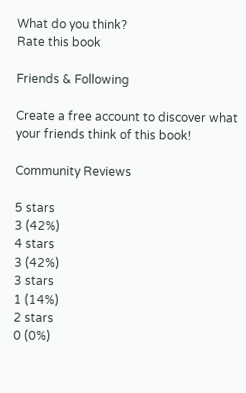What do you think?
Rate this book

Friends & Following

Create a free account to discover what your friends think of this book!

Community Reviews

5 stars
3 (42%)
4 stars
3 (42%)
3 stars
1 (14%)
2 stars
0 (0%)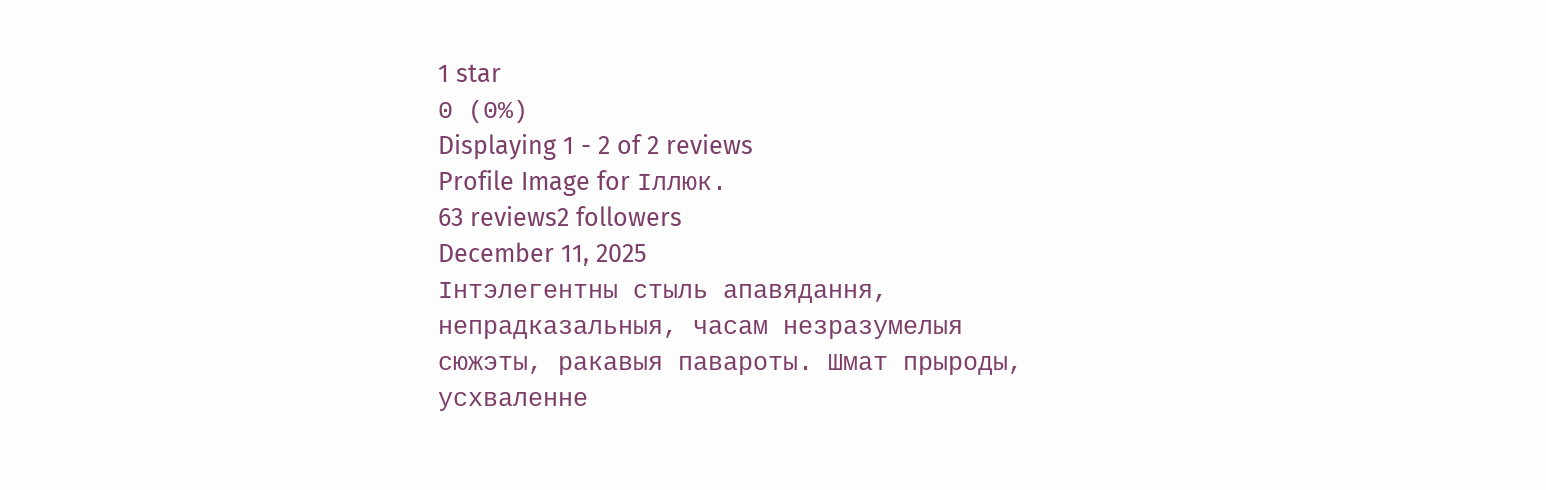1 star
0 (0%)
Displaying 1 - 2 of 2 reviews
Profile Image for Іллюк.
63 reviews2 followers
December 11, 2025
Інтэлегентны стыль апавядання, непрадказальныя, часам незразумелыя сюжэты, ракавыя павароты. Шмат прыроды, усхваленне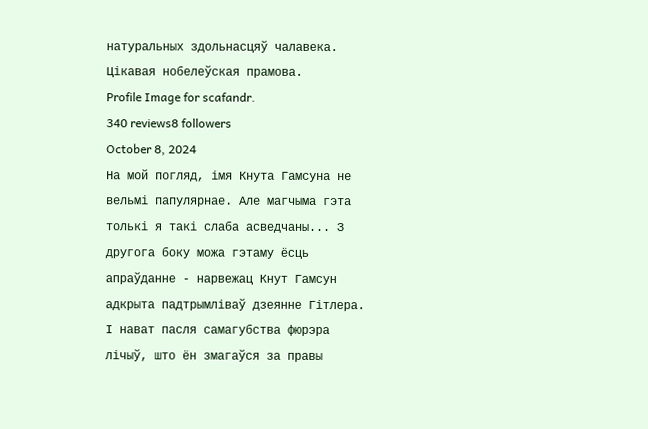натуральных здольнасцяў чалавека. Цікавая нобелеўская прамова.
Profile Image for scafandr.
340 reviews8 followers
October 8, 2024
На мой погляд, імя Кнута Гамсуна не вельмі папулярнае. Але магчыма гэта толькі я такі слаба асведчаны... З другога боку можа гэтаму ёсць апраўданне - нарвежац Кнут Гамсун адкрыта падтрымліваў дзеянне Гітлера. І нават пасля самагубства фюрэра лічыў, што ён змагаўся за правы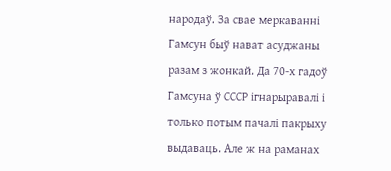народаў. За свае меркаванні Гамсун быў нават асуджаны разам з жонкай. Да 70-х гадоў Гамсуна ў СССР ігнарыравалі і только потым пачалі пакрыху выдаваць. Але ж на раманах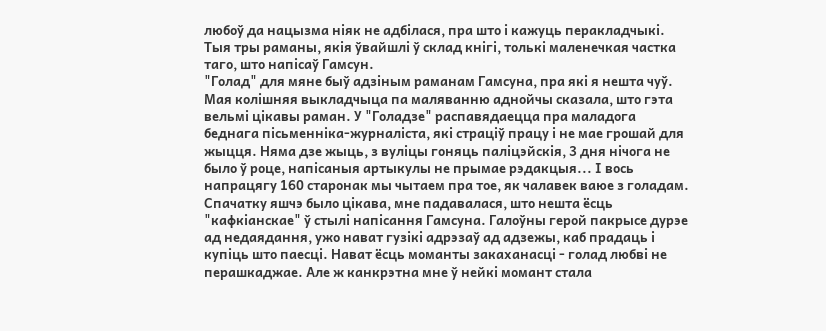любоў да нацызма ніяк не адбілася, пра што і кажуць перакладчыкі. Тыя тры раманы, якія ўвайшлі ў склад кнігі, толькі маленечкая частка таго, што напісаў Гамсун.
"Голад" для мяне быў адзіным раманам Гамсуна, пра які я нешта чуў. Мая колішняя выкладчыца па маляванню аднойчы сказала, што гэта вельмі цікавы раман. У "Голадзе" распавядаецца пра маладога беднага пісьменніка-журналіста, які страціў працу і не мае грошай для жыцця. Няма дзе жыць, з вуліцы гоняць паліцэйскія, 3 дня нічога не было ў роце, напісаныя артыкулы не прымае рэдакцыя... І вось напрацягу 160 старонак мы чытаем пра тое, як чалавек ваюе з голадам. Спачатку яшчэ было цікава, мне падавалася, што нешта ёсць "кафкіанскае" ў стылі напісання Гамсуна. Галоўны герой пакрысе дурэе ад недаядання, ужо нават гузікі адрэзаў ад адзежы, каб прадаць і купіць што паесці. Нават ёсць моманты закаханасці - голад любві не перашкаджае. Але ж канкрэтна мне ў нейкі момант стала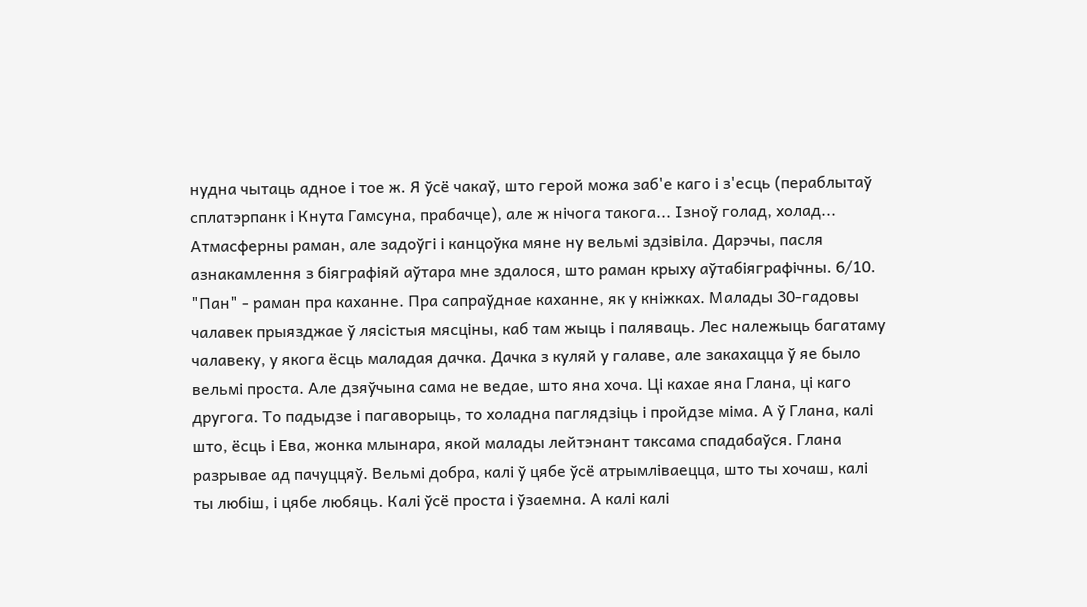нудна чытаць адное і тое ж. Я ўсё чакаў, што герой можа заб'е каго і з'есць (пераблытаў сплатэрпанк і Кнута Гамсуна, прабачце), але ж нічога такога... Ізноў голад, холад... Атмасферны раман, але задоўгі і канцоўка мяне ну вельмі здзівіла. Дарэчы, пасля азнакамлення з біяграфіяй аўтара мне здалося, што раман крыху аўтабіяграфічны. 6/10.
"Пан" - раман пра каханне. Пра сапраўднае каханне, як у кніжках. Малады 30-гадовы чалавек прыязджае ў лясістыя мясціны, каб там жыць і паляваць. Лес належыць багатаму чалавеку, у якога ёсць маладая дачка. Дачка з куляй у галаве, але закахацца ў яе было вельмі проста. Але дзяўчына сама не ведае, што яна хоча. Ці кахае яна Глана, ці каго другога. То падыдзе і пагаворыць, то холадна паглядзіць і пройдзе міма. А ў Глана, калі што, ёсць і Ева, жонка млынара, якой малады лейтэнант таксама спадабаўся. Глана разрывае ад пачуццяў. Вельмі добра, калі ў цябе ўсё атрымліваецца, што ты хочаш, калі ты любіш, і цябе любяць. Калі ўсё проста і ўзаемна. А калі калі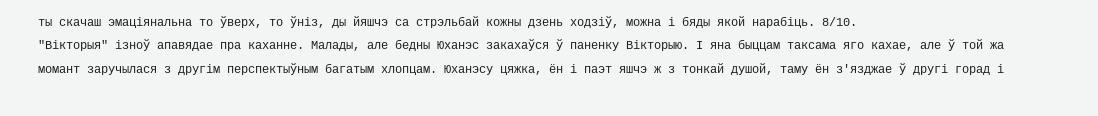ты скачаш эмаціянальна то ўверх, то ўніз, ды йяшчэ са стрэльбай кожны дзень ходзіў, можна і бяды якой нарабіць. 8/10.
"Вікторыя" ізноў апавядае пра каханне. Малады, але бедны Юханэс закахаўся ў паненку Вікторыю. І яна быццам таксама яго кахае, але ў той жа момант заручылася з другім перспектыўным багатым хлопцам. Юханэсу цяжка, ён і паэт яшчэ ж з тонкай душой, таму ён з'язджае ў другі горад і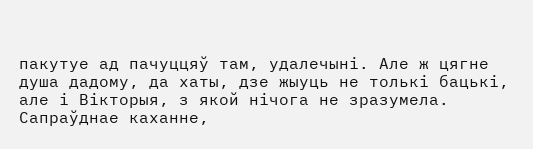пакутуе ад пачуццяў там, удалечыні. Але ж цягне душа дадому, да хаты, дзе жыуць не толькі бацькі, але і Вікторыя, з якой нічога не зразумела. Сапраўднае каханне,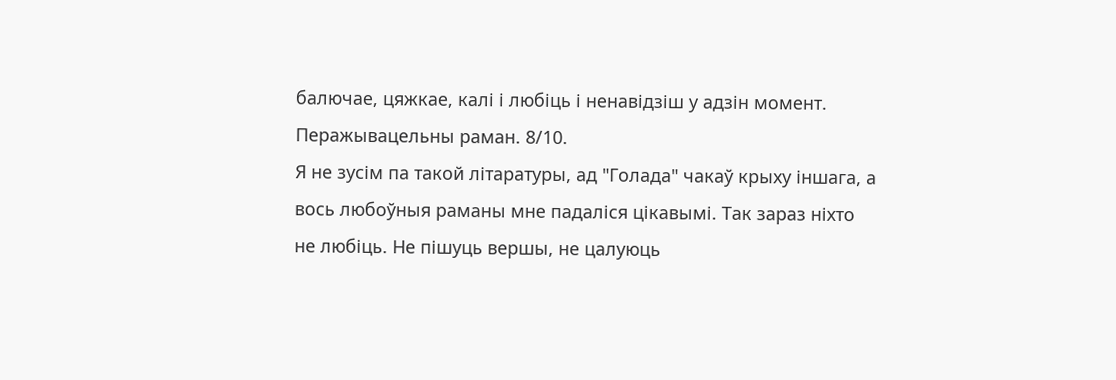балючае, цяжкае, калі і любіць і ненавідзіш у адзін момент. Перажывацельны раман. 8/10.
Я не зусім па такой літаратуры, ад "Голада" чакаў крыху іншага, а вось любоўныя раманы мне падаліся цікавымі. Так зараз ніхто не любіць. Не пішуць вершы, не цалуюць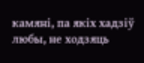камяні, па якіх хадзіў любы, не ходзяць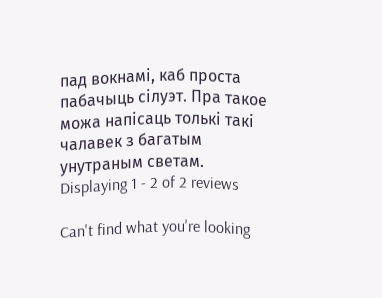пад вокнамі, каб проста пабачыць сілуэт. Пра такое можа напісаць толькі такі чалавек з багатым унутраным светам.
Displaying 1 - 2 of 2 reviews

Can't find what you're looking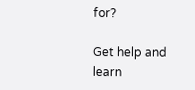for?

Get help and learn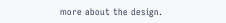more about the design.